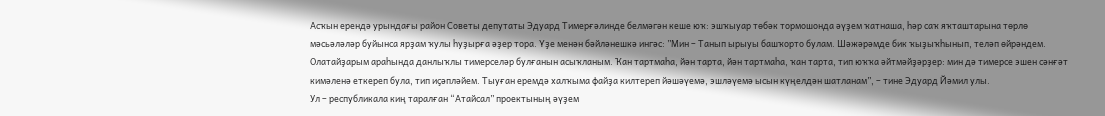Асҡын ерендә урындағы район Советы депутаты Эдуард Тимерғәлинде белмәгән кеше юҡ: эшҡыуар төбәк тормошонда әүҙем ҡатнаша, һәр саҡ яҡташтарына төрлө мәсьәләләр буйынса ярҙам ҡулы һуҙырға әҙер тора. Үҙе менән бәйләнешкә ингәс: ”Мин – Танып ырыуы башҡорто булам. Шәжәрәмде бик ҡыҙыҡһынып, теләп өйрәндем. Олатайҙарым араһында данлыҡлы тимерселәр булғанын асыҡланым. Ҡан тартмаһа, йән тарта, йән тартмаһа, ҡан тарта, тип юҡҡа әйтмәйҙәрҙер: мин дә тимерсе эшен сәнғәт кимәленә еткереп була, тип иҫәпләйем. Тыуған еремдә халҡыма файҙа килтереп йәшәүемә, эшләүемә ысын күңелдән шатланам”, – тине Эдуард Йәмил улы.
Ул – республикала киң таралған “Атайсал” проектының әүҙем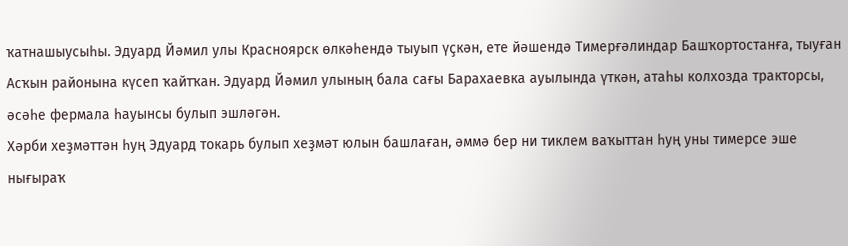ҡатнашыусыһы. Эдуард Йәмил улы Красноярск өлкәһендә тыуып үҫкән, ете йәшендә Тимерғәлиндар Башҡортостанға, тыуған Асҡын районына күсеп ҡайтҡан. Эдуард Йәмил улының бала сағы Барахаевка ауылында үткән, атаһы колхозда тракторсы, әсәһе фермала һауынсы булып эшләгән.
Хәрби хеҙмәттән һуң Эдуард токарь булып хеҙмәт юлын башлаған, әммә бер ни тиклем ваҡыттан һуң уны тимерсе эше нығыраҡ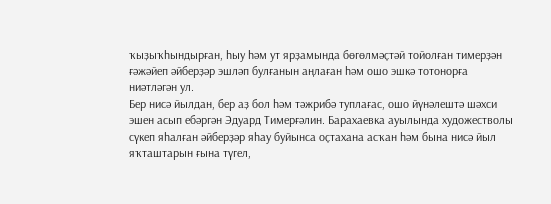ҡыҙыҡһындырған, һыу һәм ут ярҙамында бөгөлмәҫтәй тойолған тимерҙән ғәжәйеп әйберҙәр эшләп булғанын аңлаған һәм ошо эшкә тотонорға ниәтләгән ул.
Бер нисә йылдан, бер аҙ бол һәм тәжрибә туплағас, ошо йүнәлештә шәхси эшен асып ебәргән Эдуард Тимерғәлин. Барахаевка ауылында художестволы сүкеп яһалған әйберҙәр яһау буйынса оҫтахана асҡан һәм бына нисә йыл яҡташтарын ғына түгел,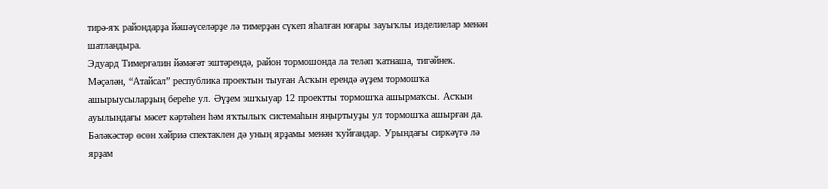тирә-яҡ райондарҙа йәшәүселәрҙе лә тимерҙән сүкеп яһалған юғары зауыҡлы изделиелар менән шатландыра.
Эдуард Тимерғәлин йәмәғәт эштәрендә, район тормошонда ла теләп ҡатнаша, тигәйнек. Мәҫәлән, “Атайсал” республика проектын тыуған Асҡын ерендә әүҙем тормошҡа ашырыусыларҙың береһе ул. Әүҙем эшҡыуар 12 проектты тормошҡа ашырмаҡсы. Асҡын ауылындағы мәсет кәртәһен һәм яҡтылыҡ системаһын яңыртыуҙы ул тормошҡа ашырған да. Бәләкәстәр өсөн хәйриә спектаклен дә уның ярҙамы менән ҡуйғандар. Урындағы сиркәүгә лә ярҙам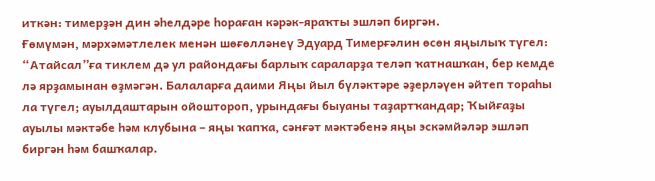иткән: тимерҙән дин әһелдәре һораған кәрәк-яраҡты эшләп биргән.
Ғөмүмән, мәрхәмәтлелек менән шөғөлләнеү Эдуард Тимерғәлин өсөн яңылыҡ түгел: “Атайсал”ға тиклем дә ул райондағы барлыҡ сараларҙа теләп ҡатнашҡан, бер кемде лә ярҙамынан өҙмәгән. Балаларға даими Яңы йыл бүләктәре әҙерләүен әйтеп тораһы ла түгел; ауылдаштарын ойоштороп, урындағы быуаны таҙартҡандар; Ҡыйғаҙы ауылы мәктәбе һәм клубына – яңы ҡапҡа, сәнғәт мәктәбенә яңы эскәмйәләр эшләп биргән һәм башҡалар.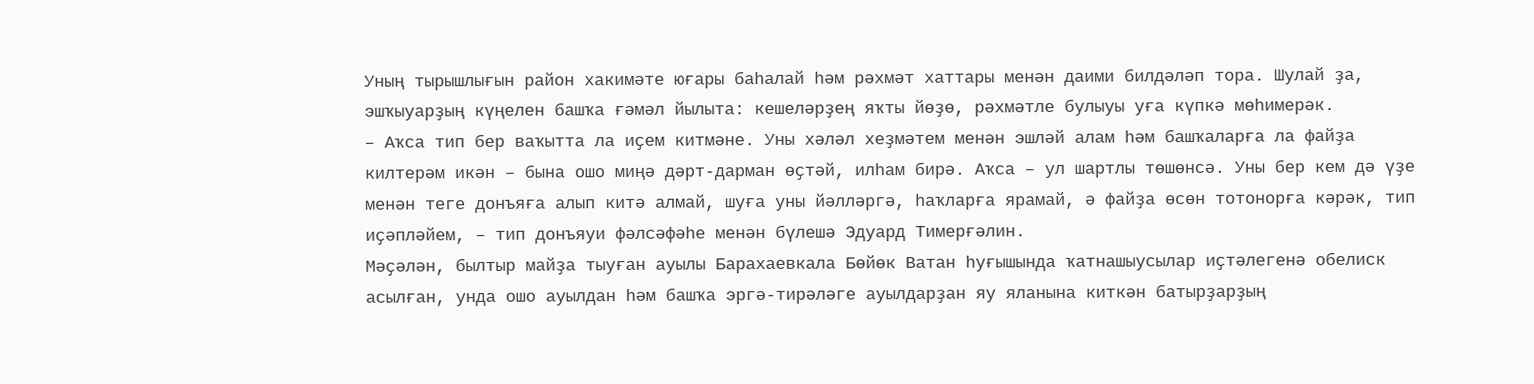Уның тырышлығын район хакимәте юғары баһалай һәм рәхмәт хаттары менән даими билдәләп тора. Шулай ҙа, эшҡыуарҙың күңелен башҡа ғәмәл йылыта: кешеләрҙең яҡты йөҙө, рәхмәтле булыуы уға күпкә мөһимерәк.
– Аҡса тип бер ваҡытта ла иҫем китмәне. Уны хәләл хеҙмәтем менән эшләй алам һәм башҡаларға ла файҙа килтерәм икән – бына ошо миңә дәрт-дарман өҫтәй, илһам бирә. Аҡса – ул шартлы төшөнсә. Уны бер кем дә үҙе менән теге донъяға алып китә алмай, шуға уны йәлләргә, һаҡларға ярамай, ә файҙа өсөн тотонорға кәрәк, тип иҫәпләйем, – тип донъяуи фәлсәфәһе менән бүлешә Эдуард Тимерғәлин.
Мәҫәлән, былтыр майҙа тыуған ауылы Барахаевкала Бөйөк Ватан һуғышында ҡатнашыусылар иҫтәлегенә обелиск асылған, унда ошо ауылдан һәм башҡа эргә-тирәләге ауылдарҙан яу яланына киткән батырҙарҙың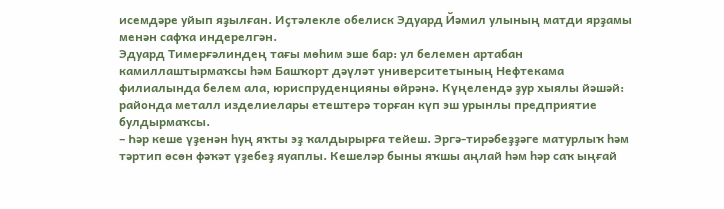исемдәре уйып яҙылған. Иҫтәлекле обелиск Эдуард Йәмил улының матди ярҙамы менән сафҡа индерелгән.
Эдуард Тимерғәлиндең тағы мөһим эше бар: ул белемен артабан камиллаштырмаҡсы һәм Башҡорт дәүләт университетының Нефтекама филиалында белем ала, юриспруденцияны өйрәнә. Күңелендә ҙур хыялы йәшәй: районда металл изделиелары етештерә торған күп эш урынлы предприятие булдырмаҡсы.
– Һәр кеше үҙенән һуң яҡты эҙ ҡалдырырға тейеш. Эргә-тирәбеҙҙәге матурлыҡ һәм тәртип өсөн фәҡәт үҙебеҙ яуаплы. Кешеләр быны яҡшы аңлай һәм һәр саҡ ыңғай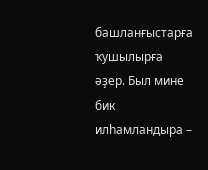башланғыстарға ҡушылырға әҙер. Был мине бик илһамландыра –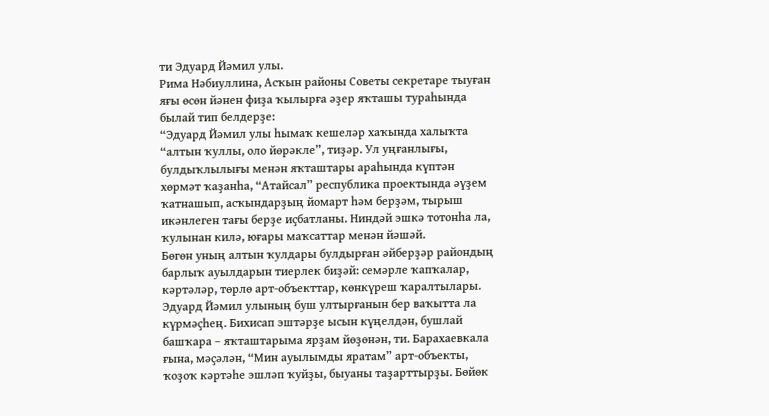ти Эдуард Йәмил улы.
Рима Нәбиуллина, Асҡын районы Советы секретаре тыуған яғы өсөн йәнен фиҙа ҡылырға әҙер яҡташы тураһында былай тип белдерҙе:
“Эдуард Йәмил улы һымаҡ кешеләр хаҡында халыҡта “алтын ҡуллы, оло йөрәкле”, тиҙәр. Ул уңғанлығы, булдыҡлылығы менән яҡташтары араһында күптән хөрмәт ҡаҙанһа, “Атайсал” республика проектында әүҙем ҡатнашып, асҡындарҙың йомарт һәм берҙәм, тырыш икәнлеген тағы берҙе иҫбатланы. Ниндәй эшкә тотонһа ла, ҡулынан килә, юғары маҡсаттар менән йәшәй.
Бөгөн уның алтын ҡулдары булдырған әйберҙәр райондың барлыҡ ауылдарын тиерлек биҙәй: семәрле ҡапҡалар, кәртәләр, төрлө арт-объекттар, көнкүреш ҡаралтылары. Эдуард Йәмил улының буш ултырғанын бер ваҡытта ла күрмәҫһең. Бихисап эштәрҙе ысын күңелдән, бушлай башҡара – яҡташтарыма ярҙам йөҙөнән, ти. Барахаевкала ғына, мәҫәлән, “Мин ауылымды яратам” арт-объекты, ҡоҙоҡ кәртәһе эшләп ҡуйҙы, быуаны таҙарттырҙы. Бөйөк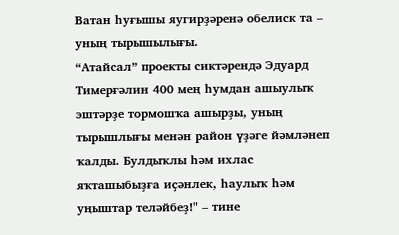Ватан һуғышы яугирҙәренә обелиск та – уның тырышылығы.
“Атайсал” проекты сиктәрендә Эдуард Тимерғәлин 400 мең һумдан ашыулыҡ эштәрҙе тормошҡа ашырҙы, уның тырышлығы менән район үҙәге йәмләнеп ҡалды. Булдыҡлы һәм ихлас яҡташыбыҙға иҫәнлек, һаулыҡ һәм уңыштар теләйбеҙ!" – тине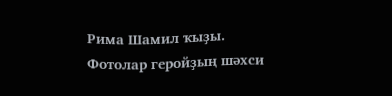Рима Шамил ҡыҙы.
Фотолар геройҙың шәхси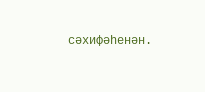сәхифәһенән.